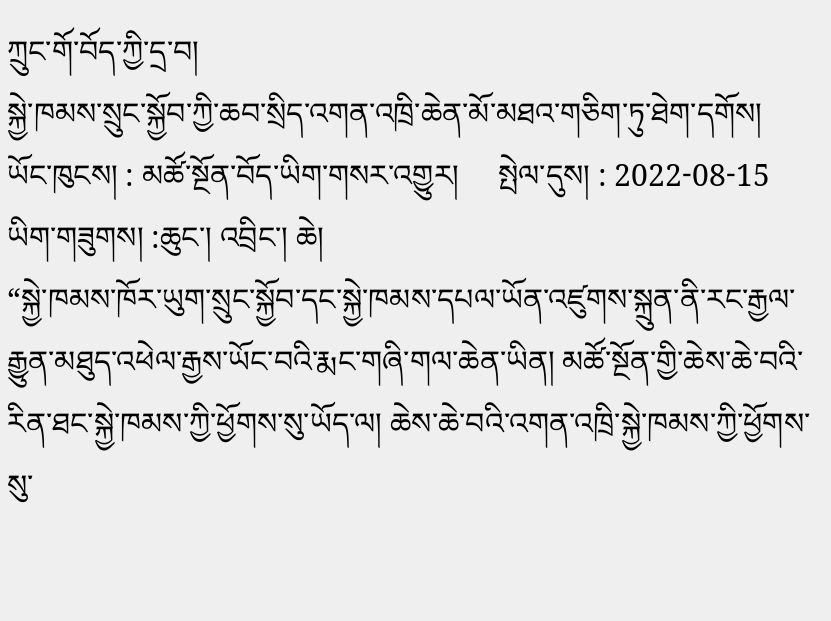ཀྲུང་གོ་བོད་ཀྱི་དྲ་བ།
སྐྱེ་ཁམས་སྲུང་སྐྱོབ་ཀྱི་ཆབ་སྲིད་འགན་འཁྲི་ཆེན་མོ་མཐའ་གཅིག་ཏུ་ཐེག་དགོས།
ཡོང་ཁུངས། : མཚོ་སྔོན་བོད་ཡིག་གསར་འགྱུར།     སྤེལ་དུས། : 2022-08-15
ཡིག་གཟུགས། :ཆུང་། འབྲིང་། ཆེ།
“སྐྱེ་ཁམས་ཁོར་ཡུག་སྲུང་སྐྱོབ་དང་སྐྱེ་ཁམས་དཔལ་ཡོན་འཛུགས་སྐྲུན་ནི་རང་རྒྱལ་རྒྱུན་མཐུད་འཕེལ་རྒྱས་ཡོང་བའི་རྨང་གཞི་གལ་ཆེན་ཡིན། མཚོ་སྔོན་གྱི་ཆེས་ཆེ་བའི་རིན་ཐང་སྐྱེ་ཁམས་ཀྱི་ཕྱོགས་སུ་ཡོད་ལ། ཆེས་ཆེ་བའི་འགན་འཁྲི་སྐྱེ་ཁམས་ཀྱི་ཕྱོགས་སུ་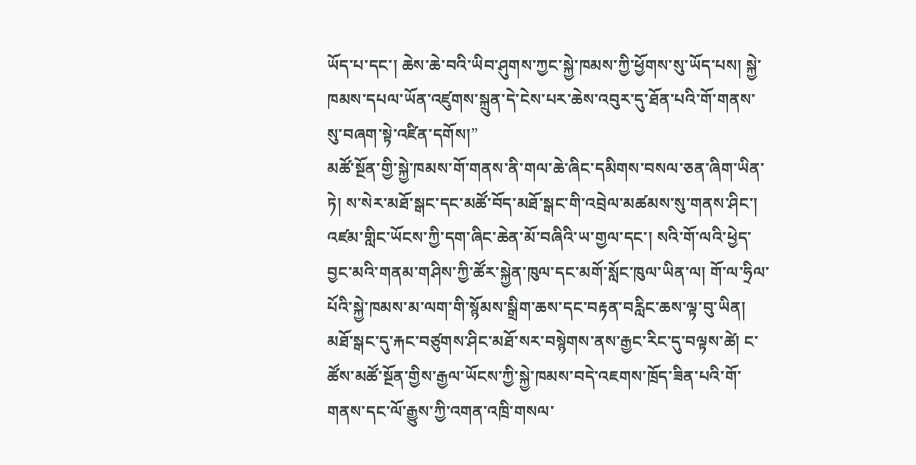ཡོད་པ་དང་། ཆེས་ཆེ་བའི་ཡིབ་ཤུགས་ཀྱང་སྐྱེ་ཁམས་ཀྱི་ཕྱོགས་སུ་ཡོད་པས། སྐྱེ་ཁམས་དཔལ་ཡོན་འཛུགས་སྐྲུན་དེ་ངེས་པར་ཆེས་འབུར་དུ་ཐོན་པའི་གོ་གནས་སུ་བཞག་སྟེ་འཛིན་དགོས།”
མཚོ་སྔོན་གྱི་སྐྱེ་ཁམས་གོ་གནས་ནི་གལ་ཆེ་ཞིང་དམིགས་བསལ་ཅན་ཞིག་ཡིན་ཏེ། ས་སེར་མཐོ་སྒང་དང་མཚོ་བོད་མཐོ་སྒང་གི་འབྲེལ་མཚམས་སུ་གནས་ཤིང་། འཛམ་གླིང་ཡོངས་ཀྱི་དག་ཞིང་ཆེན་མོ་བཞིའི་ཡ་གྱལ་དང་། སའི་གོ་ལའི་ཕྱེད་བྱང་མའི་གནམ་གཤིས་ཀྱི་ཚོར་སྐྱེན་ཁུལ་དང་མགོ་སློང་ཁུལ་ཡིན་ལ། གོ་ལ་ཧྲིལ་པོའི་སྐྱེ་ཁམས་མ་ལག་གི་སྙོམས་སྒྲིག་ཆས་དང་བརྟན་བརླིང་ཆས་ལྟ་བུ་ཡིན། མཐོ་སྒང་དུ་རྐང་བཙུགས་ཤིང་མཐོ་སར་བསྙེགས་ནས་རྒྱང་རིང་དུ་བལྟས་ཚེ། ང་ཚོས་མཚོ་སྔོན་གྱིས་རྒྱལ་ཡོངས་ཀྱི་སྐྱེ་ཁམས་བདེ་འཇགས་ཁྲོད་ཟིན་པའི་གོ་གནས་དང་ལོ་རྒྱུས་ཀྱི་འགན་འཁྲི་གསལ་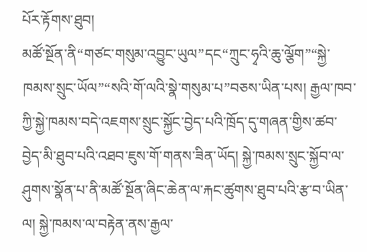པོར་རྟོགས་ཐུབ།
མཚོ་སྔོན་ནི“གཙང་གསུམ་འབྱུང་ཡུལ”དང“ཀྲུང་ཧྭའི་ཆུ་ལྕོག”“སྐྱེ་ཁམས་སྲུང་ཡོལ”“སའི་གོ་ལའི་སྣེ་གསུམ་པ”བཅས་ཡིན་པས། རྒྱལ་ཁབ་ཀྱི་སྐྱེ་ཁམས་བདེ་འཇགས་སྲུང་སྐྱོང་བྱེད་པའི་ཁྲོད་དུ་གཞན་གྱིས་ཚབ་བྱེད་མི་ཐུབ་པའི་འཐབ་ཇུས་གོ་གནས་ཟིན་ཡོད། སྐྱེ་ཁམས་སྲུང་སྐྱོབ་ལ་ཤུགས་སྣོན་པ་ནི་མཚོ་སྔོན་ཞིང་ཆེན་ལ་རྐང་ཚུགས་ཐུབ་པའི་རྩ་བ་ཡིན་ལ། སྐྱེ་ཁམས་ལ་བརྟེན་ནས་རྒྱལ་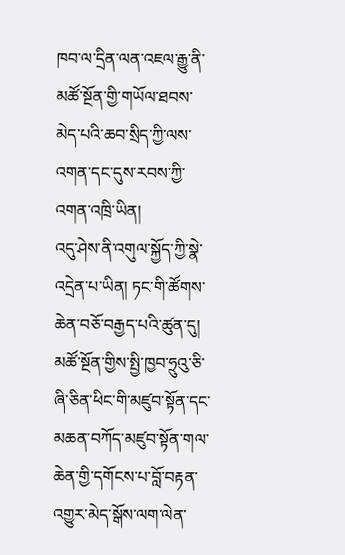ཁབ་ལ་དྲིན་ལན་འཇལ་རྒྱུ་ནི་མཚོ་སྔོན་གྱི་གཡོལ་ཐབས་མེད་པའི་ཆབ་སྲིད་ཀྱི་ལས་འགན་དང་དུས་རབས་ཀྱི་འགན་འཁྲི་ཡིན།
འདུ་ཤེས་ནི་འགུལ་སྐྱོད་ཀྱི་སྣེ་འདྲེན་པ་ཡིན། ཏང་གི་ཚོགས་ཆེན་བཅོ་བརྒྱད་པའི་ཚུན་དུ། མཚོ་སྔོན་གྱིས་སྤྱི་ཁྱབ་ཧྲུའུ་ཅི་ཞི་ཅིན་ཕིང་གི་མཛུབ་སྟོན་དང་མཆན་བཀོད་མཛུབ་སྟོན་གལ་ཆེན་གྱི་དགོངས་པ་བློ་བརྟན་འགྱུར་མེད་སྒོས་ལག་ལེན་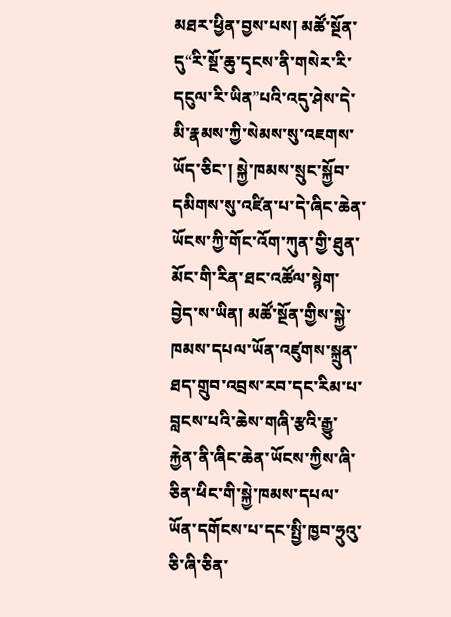མཐར་ཕྱིན་བྱས་པས། མཚོ་སྔོན་དུ“རི་སྔོ་ཆུ་དྭངས་ནི་གསེར་རི་དངུལ་རི་ཡིན”པའི་འདུ་ཤེས་དེ་མི་རྣམས་ཀྱི་སེམས་སུ་འཇགས་ཡོད་ཅིང་། སྐྱེ་ཁམས་སྲུང་སྐྱོབ་དམིགས་སུ་འཛིན་པ་དེ་ཞིང་ཆེན་ཡོངས་ཀྱི་གོང་འོག་ཀུན་གྱི་ཐུན་མོང་གི་རིན་ཐང་འཚོལ་སྙེག་བྱེད་ས་ཡིན། མཚོ་སྔོན་གྱིས་སྐྱེ་ཁམས་དཔལ་ཡོན་འཛུགས་སྐྲུན་ཐད་གྲུབ་འབྲས་རབ་དང་རིམ་པ་བླངས་པའི་ཆེས་གཞི་རྩའི་རྒྱུ་རྐྱེན་ནི་ཞིང་ཆེན་ཡོངས་ཀྱིས་ཞི་ཅིན་ཕིང་གི་སྐྱེ་ཁམས་དཔལ་ཡོན་དགོངས་པ་དང་སྤྱི་ཁྱབ་ཧྲུའུ་ཅི་ཞི་ཅིན་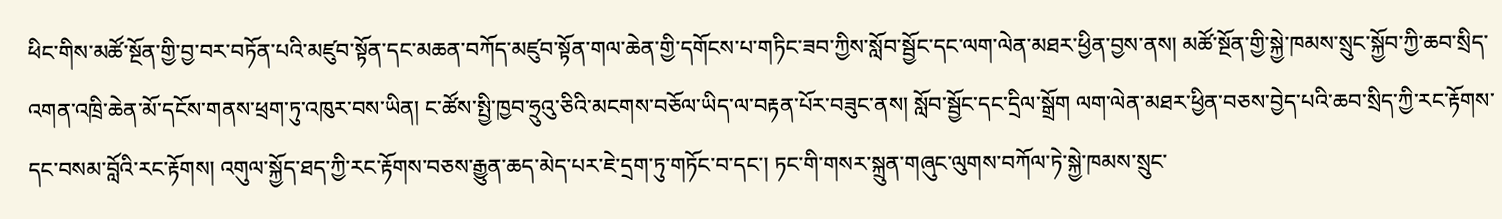ཕིང་གིས་མཚོ་སྔོན་གྱི་བྱ་བར་བཏོན་པའི་མཛུབ་སྟོན་དང་མཆན་བཀོད་མཛུབ་སྟོན་གལ་ཆེན་གྱི་དགོངས་པ་གཏིང་ཟབ་ཀྱིས་སློབ་སྦྱོང་དང་ལག་ལེན་མཐར་ཕྱིན་བྱས་ནས། མཚོ་སྔོན་གྱི་སྐྱེ་ཁམས་སྲུང་སྐྱོབ་ཀྱི་ཆབ་སྲིད་འགན་འཁྲི་ཆེན་མོ་དངོས་གནས་ཕྲག་ཏུ་འཁུར་བས་ཡིན། ང་ཚོས་སྤྱི་ཁྱབ་ཧྲུའུ་ཅིའི་མངགས་བཅོལ་ཡིད་ལ་བརྟན་པོར་བཟུང་ནས། སློབ་སྦྱོང་དང་དྲིལ་སྒྲོག ལག་ལེན་མཐར་ཕྱིན་བཅས་བྱེད་པའི་ཆབ་སྲིད་ཀྱི་རང་རྟོགས་དང་བསམ་བློའི་རང་རྟོགས། འགུལ་སྐྱོད་ཐད་ཀྱི་རང་རྟོགས་བཅས་རྒྱུན་ཆད་མེད་པར་ཇེ་དྲག་ཏུ་གཏོང་བ་དང་། ཏང་གི་གསར་སྐྲུན་གཞུང་ལུགས་བཀོལ་ཏེ་སྐྱེ་ཁམས་སྲུང་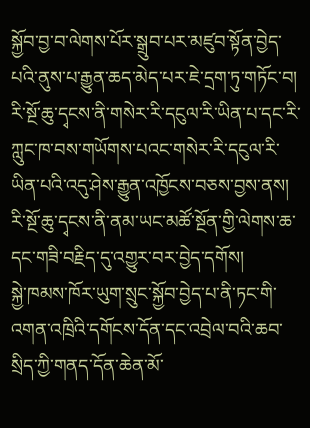སྐྱོབ་བྱ་བ་ལེགས་པོར་སྒྲུབ་པར་མཛུབ་སྟོན་བྱེད་པའི་ནུས་པ་རྒྱུན་ཆད་མེད་པར་ཇེ་དྲག་ཏུ་གཏོང་བ། རི་སྔོ་ཆུ་དྭངས་ནི་གསེར་རི་དངུལ་རི་ཡིན་པ་དང་རི་ཀླུང་ཁ་བས་གཡོགས་པའང་གསེར་རི་དངུལ་རི་ཡིན་པའི་འདུ་ཤེས་རྒྱུན་འཁྱོངས་བཅས་བྱས་ནས། རི་སྔོ་ཆུ་དྭངས་ནི་ནམ་ཡང་མཚོ་སྔོན་གྱི་ལེགས་ཆ་དང་གཟི་བརྗིད་དུ་འགྱུར་བར་བྱེད་དགོས།
སྐྱེ་ཁམས་ཁོར་ཡུག་སྲུང་སྐྱོབ་བྱེད་པ་ནི་ཏང་གི་འགན་འཁྲིའི་དགོངས་དོན་དང་འབྲེལ་བའི་ཆབ་སྲིད་ཀྱི་གནད་དོན་ཆེན་མོ་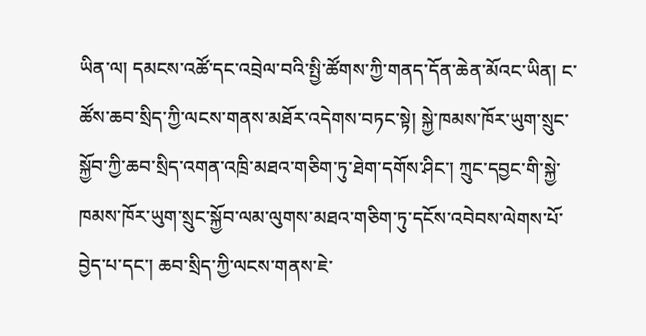ཡིན་ལ། དམངས་འཚོ་དང་འབྲེལ་བའི་སྤྱི་ཚོགས་ཀྱི་གནད་དོན་ཆེན་མོའང་ཡིན། ང་ཚོས་ཆབ་སྲིད་ཀྱི་ལངས་གནས་མཐོར་འདེགས་བཏང་སྟེ། སྐྱེ་ཁམས་ཁོར་ཡུག་སྲུང་སྐྱོབ་ཀྱི་ཆབ་སྲིད་འགན་འཁྲི་མཐའ་གཅིག་ཏུ་ཐེག་དགོས་ཤིང་། ཀྲུང་དབྱང་གི་སྐྱེ་ཁམས་ཁོར་ཡུག་སྲུང་སྐྱོབ་ལམ་ལུགས་མཐའ་གཅིག་ཏུ་དངོས་འབེབས་ལེགས་པོ་བྱེད་པ་དང་། ཆབ་སྲིད་ཀྱི་ལངས་གནས་ཇེ་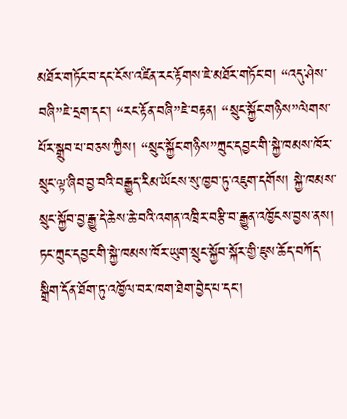མཐོར་གཏོང་བ་དང་ངོས་འཛིན་རང་རྟོགས་ཇེ་མཐོར་གཏོང་བ། “འདུ་ཤེས་བཞི”ཇེ་དྲག་དང་། “རང་རྟོན་བཞི”ཇེ་བརྟན། “སྲུང་སྐྱོང་གཉིས”ལེགས་པོར་སྒྲུབ་པ་བཅས་ཀྱིས། “སྲུང་སྐྱོང་གཉིས”ཀྲུང་དབྱང་གི་སྐྱེ་ཁམས་ཁོར་སྲུང་ལྟ་ཞིབ་བྱ་བའི་བརྒྱུད་རིམ་ཡོངས་སུ་ཁྱབ་ཏུ་འཇུག་དགོས། སྐྱེ་ཁམས་སྲུང་སྐྱོབ་བྱ་རྒྱུ་དེ་ཆེས་ཆེ་བའི་འགན་འཁྲིར་བརྩི་བ་རྒྱུན་འཁྱོངས་བྱས་ནས། ཏང་ཀྲུང་དབྱང་གི་སྐྱེ་ཁམས་ཁོར་ཡུག་སྲུང་སྐྱོབ་སྐོར་གྱི་ཇུས་ཆོད་བཀོད་སྒྲིག་དོན་ཐོག་ཏུ་འཁྱོལ་བར་ཁག་ཐེག་བྱེད་པ་དང་།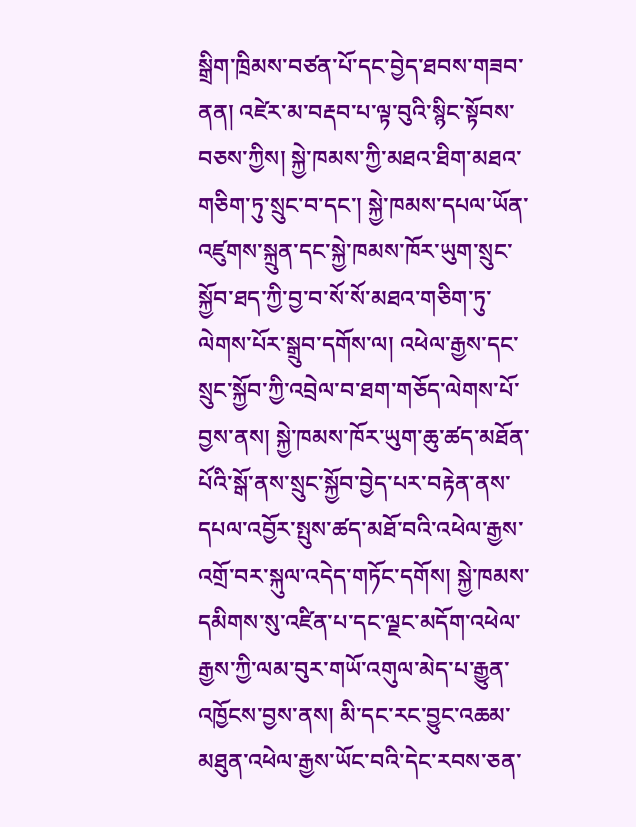སྒྲིག་ཁྲིམས་བཙན་པོ་དང་བྱེད་ཐབས་གཟབ་ནན། འཛེར་མ་བརྡབ་པ་ལྟ་བུའི་སྙིང་སྟོབས་བཅས་ཀྱིས། སྐྱེ་ཁམས་ཀྱི་མཐའ་ཐིག་མཐའ་གཅིག་ཏུ་སྲུང་བ་དང་། སྐྱེ་ཁམས་དཔལ་ཡོན་འཛུགས་སྐྲུན་དང་སྐྱེ་ཁམས་ཁོར་ཡུག་སྲུང་སྐྱོབ་ཐད་ཀྱི་བྱ་བ་སོ་སོ་མཐའ་གཅིག་ཏུ་ལེགས་པོར་སྒྲུབ་དགོས་ལ། འཕེལ་རྒྱས་དང་སྲུང་སྐྱོབ་ཀྱི་འབྲེལ་བ་ཐག་གཅོད་ལེགས་པོ་བྱས་ནས། སྐྱེ་ཁམས་ཁོར་ཡུག་ཆུ་ཚད་མཐོན་པོའི་སྒོ་ནས་སྲུང་སྐྱོབ་བྱེད་པར་བརྟེན་ནས་དཔལ་འབྱོར་སྤུས་ཚད་མཐོ་བའི་འཕེལ་རྒྱས་འགྲོ་བར་སྐུལ་འདེད་གཏོང་དགོས། སྐྱེ་ཁམས་དམིགས་སུ་འཛིན་པ་དང་ལྗང་མདོག་འཕེལ་རྒྱས་ཀྱི་ལམ་བུར་གཡོ་འགུལ་མེད་པ་རྒྱུན་འཁྱོངས་བྱས་ནས། མི་དང་རང་བྱུང་འཆམ་མཐུན་འཕེལ་རྒྱས་ཡོང་བའི་དེང་རབས་ཅན་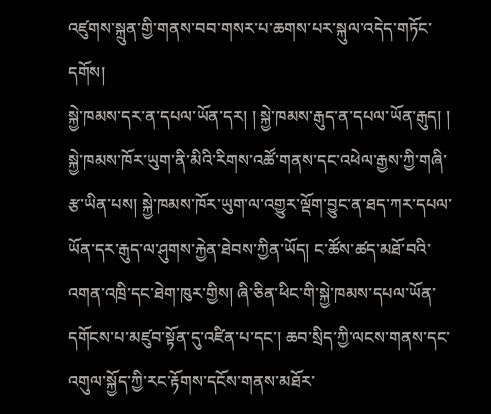འཛུགས་སྐྲུན་གྱི་གནས་བབ་གསར་པ་ཆགས་པར་སྐུལ་འདེད་གཏོང་དགོས།
སྐྱེ་ཁམས་དར་ན་དཔལ་ཡོན་དར། ། སྐྱེ་ཁམས་རྒུད་ན་དཔལ་ཡོན་རྒུད། ། སྐྱེ་ཁམས་ཁོར་ཡུག་ནི་མིའི་རིགས་འཚོ་གནས་དང་འཕེལ་རྒྱས་ཀྱི་གཞི་རྩ་ཡིན་པས། སྐྱེ་ཁམས་ཁོར་ཡུག་ལ་འགྱུར་ལྡོག་བྱུང་ན་ཐད་ཀར་དཔལ་ཡོན་དར་རྒུད་ལ་ཤུགས་རྐྱེན་ཐེབས་ཀྱིན་ཡོད། ང་ཚོས་ཚད་མཐོ་བའི་འགན་འཁྲི་དང་ཐེག་ཁུར་གྱིས། ཞི་ཅིན་ཕིང་གི་སྐྱེ་ཁམས་དཔལ་ཡོན་དགོངས་པ་མཛུབ་སྟོན་དུ་འཛིན་པ་དང་། ཆབ་སྲིད་ཀྱི་ལངས་གནས་དང་འགུལ་སྐྱོད་ཀྱི་རང་རྟོགས་དངོས་གནས་མཐོར་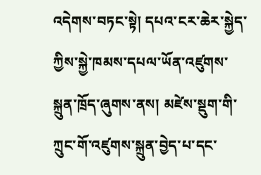འདེགས་བཏང་སྟེ། དཔའ་ངར་ཆེར་སྐྱེད་ཀྱིས་སྐྱེ་ཁམས་དཔལ་ཡོན་འཛུགས་སྐྲུན་ཁྲོད་ཞུགས་ནས། མཛེས་སྡུག་གི་ཀྲུང་གོ་འཛུགས་སྐྲུན་བྱེད་པ་དང་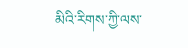མིའི་རིགས་ཀྱི་ལས་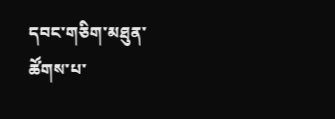དབང་གཅིག་མཐུན་ཚོགས་པ་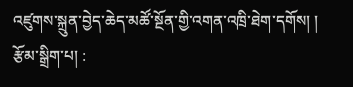འཛུགས་སྐྲུན་བྱེད་ཆེད་མཚོ་སྔོན་གྱི་འགན་འཁྲི་ཐེག་དགོས། །
རྩོམ་སྒྲིག་པ། :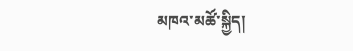མཁའ་མཚོ་སྐྱིད།